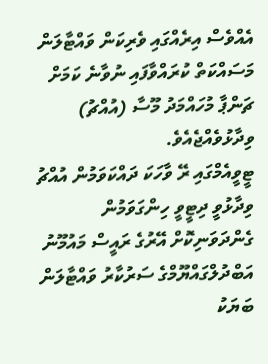އެއްވެސް އިރެއްގައި ވެރިކަން ވައްޓާލަން މަސައްކަތް ކުރައްވާފައި ނުވާނެ ކަމަށް ޗަންޕާ މުހައްމަދު މޫސާ (އުއްޗު) ވިދާޅުވެއްޖެއެވެ.
ޓީވީއެމްގައި ރޭ ވާހަކަ ދައްކަވަމުން އުއްޗު ވިދާޅުވީ ދިޓީވީ ހިންގަވަމުން ގެންދަވަނިކޮށް އޭރުގެ ރައީސް މައުމޫނު އަބްދުލްގައްޔޫމްގެ ސަރުކާރު ވައްޓާލަން ބަޔަކު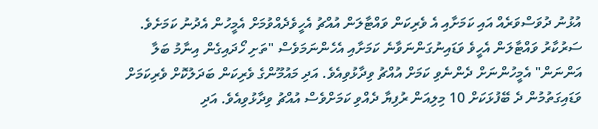އުޅުނު ދުވަސްވަރެއް އައި ކަމަށާއި އެ ވެރިކަން ވައްޓާލަން އުއްޗު އެހީވެދެއްވުމަށް އެމީހުން އެދުނު ކަމަށެވެ.
ސަރުކާރު ވައްޓާލަން އެހީވެ ވަޑައިނުގަންނަވާނެ ކަމަށާއި އެހެންނަމަވެސް "ތަށި ހޯދައިގެން އިނާމު ބަލާ އަންނަން" އެމީހުންނަށް ދެންނެވި ކަމަށް އުއްޗު ވިދާޅުވިއެވެ. އަދި މައުމޫންގެ ވެރިކަން ބަދަލުކޮށް ވެރިކަމަށް ވަޑައިގަތުމުން ދެ ބޭފުޅަކަށް 10 މިލިއަން ރުފިޔާ ދެއްވި ކަމަށްވެސް އުއްޗު ވިދާޅުވިއެވެ. އަދި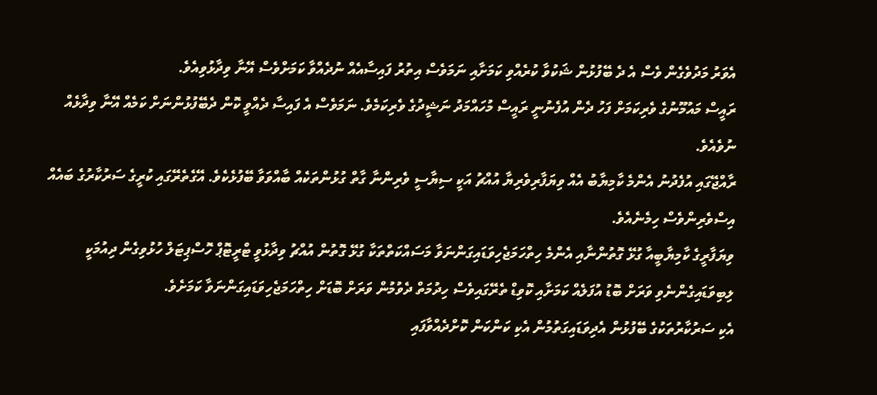އެވަރު މަދުވެގެން ވެސް އެ ދެ ބޭފުޅުން ޝަކުވާ ކުރެއްވި ކަމަށާއި ނަމަވެސް އިތުރު ފައިސާއެއް ނުދެއްވާ ކަމަށްވެސް އޭނާ ވިދާޅުވިއެވެ.
ރައީސް މައުމޫނުގެ ވެރިކަމަށް ފަހު ދެން އުފެނުނީ ރައީސް މުހައްމަދު ނަޝީދުގެ ވެރިކަމެވެ. ނަމަވެސް އެ ފައިސާ ދެއްވީ ކޮން ދެބޭފުޅުންނަށް ކަމެއް އޭނާ ވިދާޅެއް ނުވެއެވެ.
ރާއްޖޭގައި އުފެދުނު އެންމެ ކާމިޔާބު އެއް ވިޔަފާރިވެރިޔާ އުއްޗު އަކީ ސިޔާސީ ވެރިންނާ ގާތް ގުޅުންތަކެއް ބާއްވަވާ ބޭފުޅެކެވެ. އޭގެތެރޭގައި ކުރީގެ ސަރުކާރުގެ ބައެއް އިސްވެރިންވެސް ހިމެނެއެވެ.
ވިޔަފާރީގެ ކާމިޔާބީއާ ގުޅޭ ގޮތުންނާއި އެންމެ ހިތްހަމަޖެހިވަޑައިގަންނަވާ މަސައްކަތްތަކާ ގުޅޭ ގޮތުން އުއްޗު ވިދާޅުވީ ޓްރީޓޮޕް ހޮސްޕިޓަލް ހުޅުވިގެން ދިއުމަކީ ލިބިވަޑައިގެންނެވި ވަރަށް ބޮޑު އުފަލެއް ކަމަށާއި ކޮވިޑް ތެރޭގައިވެސް ހިދުމަތް ދެވުމުން ވަރަށް ބޮޑަށް ހިތްހަމަޖެހިވަޑައިގަންނަވާ ކަމަށެވެ.
އެކި ސަރުކާރުތަކުގެ ބޭފުޅުން އެދިވަޑައިގަތުމުން އެކި ކަންކަން ކޮށްދެއްވާފައި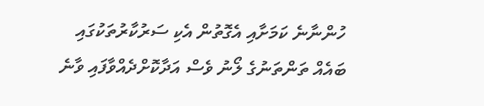ހުންނާނެ ކަމަށާއި އެގޮތުން އެކި ސަރުކާރުތަކުގައި ބައެއް ތަންތަނުގެ ލޯނު ވެސް އަދާކޮށްދެއްވާފައި ވާނެ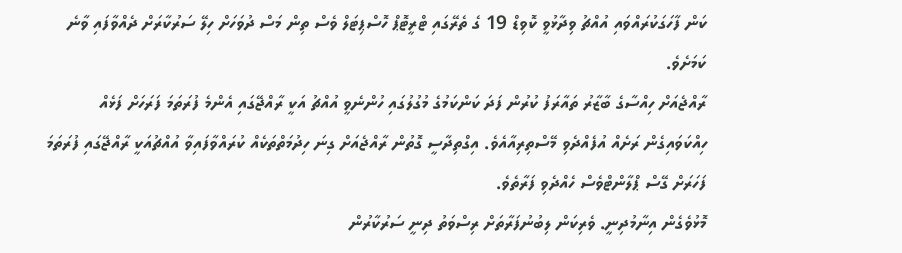ކަން ފާހަގަކުރައްވައި އުއްޗު ވިދާޅުވީ ކޮވިޑް 19 ގެ ތެރޭގައި ޓްރީޓޮޕް ހޮސްޕިޓަލް ވެސް ތިން މަސް ދުވަހަށް ހިލޭ ސަރުކާރަށް ދެއްވާފައި ވާނެ ކަމަށެވެ.
ރާއްޖެއަށް ހިއްސާގެ ބާޒާރު ތައާރަފު ކުރުން ފަދަ ކަންކަމުގެ މުގުލުގައި ހުންނެވީ އުއްޗު އަކީ ރާއްޖޭގައި އެންމެ ފުރަތަމަ ފަރަހަށް ފަޅެއް ހިއްކަވައިގެން ރަށެއް އުފެއްދެވި މޭސްތިރިއާއެވެ. އިގްތިދާސީ ގޮތުން ރާއްޖެއަށް ގިނަ ހިދުމަތްތަކެއް ކުރައްވާފައިވާ އުއްޗުއަކީ ރާއްޖޭގައި ފުރަތަމަ ފަހަރަށް ގޭސް ޕްލާންޓްވެސް ހެއްދެވި ފަރާތެވެ.
މޮޅުވެގެން އިނާމުދިނީ. ވެރިކަން ލިބުނުފަރާތަށް ރިސްވަތު ދިނީ ސަރުކާރުން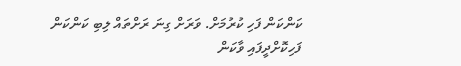ކަންކަން ފަހި ކުރުމަށް. ވަރަށް ގިނަ ރަށްތައް ލިބި ކަންކަން ފަހިކޮށްދީފައި ވާކަން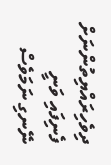ދިވެހިރައްޔިތުންނަށް ފެނިފައި ވަނީ
ނޭނގި ނަމަވެސް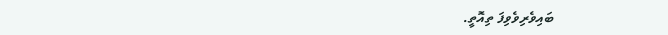ބައިވެރިވެވިފަ ތިއޮތީ.